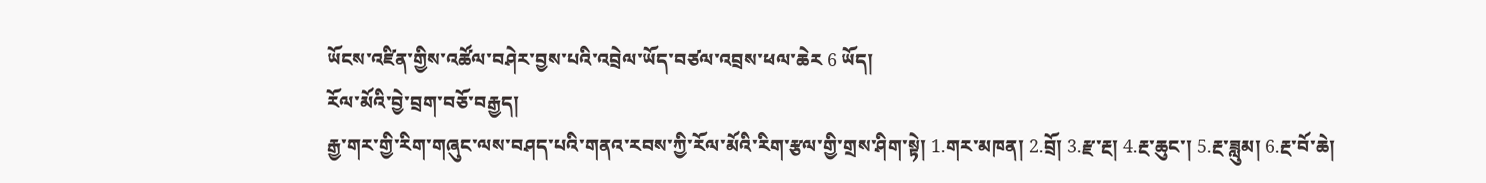ཡོངས་འཛིན་གྱིས་འཚོལ་བཤེར་བྱས་པའི་འབྲེལ་ཡོད་བཙལ་འབྲས་ཕལ་ཆེར 6 ཡོད།
རོལ་མོའི་བྱེ་བྲག་བཅོ་བརྒྱད།
རྒྱ་གར་གྱི་རིག་གཞུང་ལས་བཤད་པའི་གནའ་རབས་ཀྱི་རོལ་མོའི་རིག་རྩལ་གྱི་གྲས་ཤིག་སྟེ། 1.གར་མཁན། 2.བྲོ། 3.རྫ་རྔ། 4.རྔ་ཆུང་། 5.རྔ་ཟླུམ། 6.རྔ་བོ་ཆེ།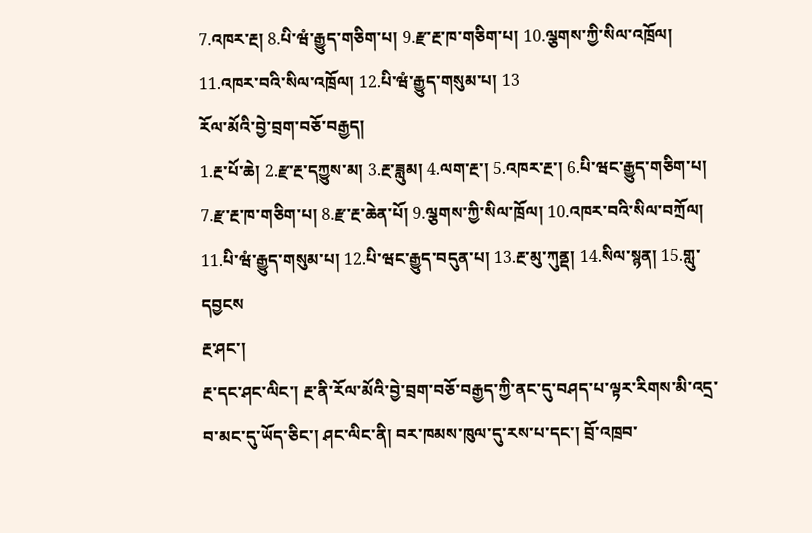7.འཁར་རྔ། 8.པི་ཝཾ་རྒྱུད་གཅིག་པ། 9.རྫ་རྔ་ཁ་གཅིག་པ། 10.ལྕགས་ཀྱི་སིལ་འཁྲོལ། 11.འཁར་བའི་སིལ་འཁྲོལ། 12.པི་ཝཾ་རྒྱུད་གསུམ་པ། 13
རོལ་མོའི་བྱེ་བྲག་བཅོ་བརྒྱད།
1.རྔ་པོ་ཆེ། 2.རྫ་རྔ་དཀྱུས་མ། 3.རྔ་ཟླུམ། 4.ལག་རྔ་། 5.འཁར་རྔ་། 6.པི་ཝང་རྒྱུད་གཅིག་པ། 7.རྫ་རྔ་ཁ་གཅིག་པ། 8.རྫ་རྔ་ཆེན་པོ། 9.ལྕགས་ཀྱི་སིལ་ཁྲོལ། 10.འཁར་བའི་སིལ་བཀྲོལ། 11.པི་ཝཾ་རྒྱུད་གསུམ་པ། 12.པི་ཝང་རྒྱུད་བདུན་པ། 13.རྔ་མུ་ཀུནྡ། 14.སིལ་སྙན། 15.གླུ་དབྱངས
རྔ་ཤང་།
རྔ་དང་ཤང་ལིང་། རྔ་ནི་རོལ་མོའི་བྱེ་བྲག་བཅོ་བརྒྱད་ཀྱི་ནང་དུ་བཤད་པ་ལྟར་རིགས་མི་འདྲ་བ་མང་དུ་ཡོད་ཅིང་། ཤང་ལིང་ནི། བར་ཁམས་ཁུལ་དུ་རས་པ་དང་། བྲོ་འཁྲབ་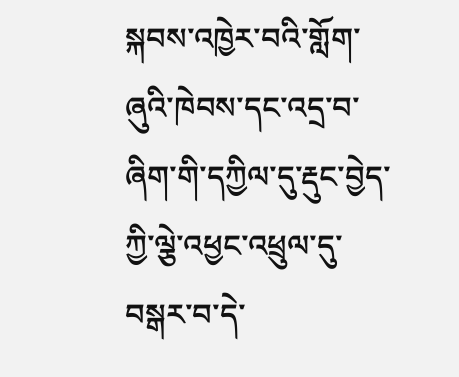སྐབས་འཁྱེར་བའི་གློག་ཞུའི་ཁེབས་དང་འདྲ་བ་ཞིག་གི་དཀྱིལ་དུ་རྡུང་བྱེད་ཀྱི་ལྕེ་འཕྱང་འཕྲུལ་དུ་བསྒར་བ་དེ་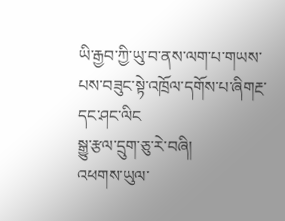ཡི་རྒྱབ་ཀྱི་ཡུ་བ་ནས་ལག་པ་གཡས་པས་བཟུང་སྟེ་འཁྲོལ་དགོས་པ་ཞིགརྔ་དང་ཤང་ལིང
སྒྱུ་རྩལ་དྲུག་ཅུ་རེ་བཞི།
འཕགས་ཡུལ་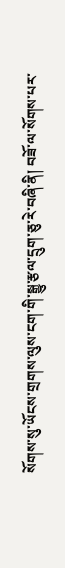སོགས་སུ་ཡོངས་གྲགས་ལུས་ངག་གི་སྒྱུ་རྩལ་དྲུག་ཅུ་རེ་བཞི་ནི། བཟོ་ལ་སོགས་པར་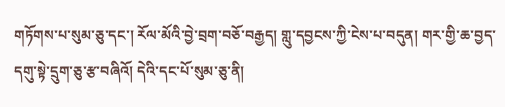གཏོགས་པ་སུམ་ཅུ་དང་། རོལ་མོའི་བྱེ་བྲག་བཅོ་བརྒྱད། གླུ་དབྱངས་ཀྱི་ངེས་པ་བདུན། གར་གྱི་ཆ་བྱད་དགུ་སྟེ་དྲུག་ཅུ་རྩ་བཞིའོ། དེའི་དང་པོ་སུམ་ཅུ་ནི།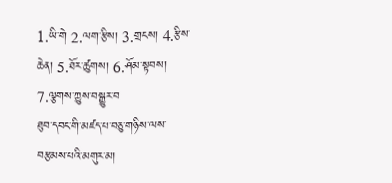1.ཡི་གེ 2.ལག་རྩིས། 3.གྲངས། 4.རྩིས་ཆེན། 5.ཐོར་ཚུགས། 6.ཤོམ་སྟབས། 7.ལྕགས་ཀྱུས་བསྒྱུར་བ
ཐུབ་དབང་གི་མཛད་པ་བཅུ་གཉིས་ལས་བརྩམས་པའི་མགུར་མ།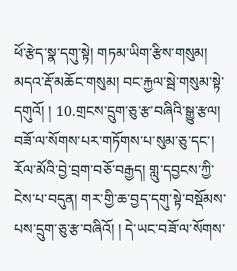ཕོ་རྩེད་སྣ་དགུ་སྟེ། གཏམ་ཡིག་རྩིས་གསུམ། མདའ་རྡོ་མཆོང་གསུམ། བང་རྐྱལ་སྦེ་གསུམ་སྟེ་དགུའོ། ། 10.གྲངས་དྲུག་ཅུ་རྩ་བཞིའི་སྒྱུ་རྩལ། བཟོ་ལ་སོགས་པར་གཏོགས་པ་སུམ་ཅུ་དང་། རོལ་མོའི་བྱེ་བྲག་བཅོ་བརྒྱད། གླུ་དབྱངས་ཀྱི་ངེས་པ་བདུན། གར་གྱི་ཆ་བྱད་དགུ་སྟེ་བསྡོམས་པས་དྲུག་ཅུ་རྩ་བཞིའོ། ། དེ་ཡང་བཟོ་ལ་སོགས་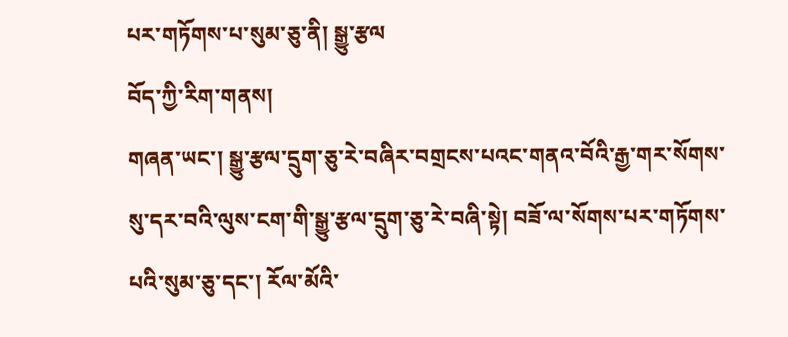པར་གཏོགས་པ་སུམ་ཅུ་ནི། སྒྱུ་རྩལ
བོད་ཀྱི་རིག་གནས།
གཞན་ཡང་། སྒྱུ་རྩལ་དྲུག་ཅུ་རེ་བཞིར་བགྲངས་པའང་གནའ་བོའི་རྒྱ་གར་སོགས་སུ་དར་བའི་ལུས་ངག་གི་སྒྱུ་རྩལ་དྲུག་ཅུ་རེ་བཞི་སྟེ། བཟོ་ལ་སོགས་པར་གཏོགས་པའི་སུམ་ཅུ་དང་། རོལ་མོའི་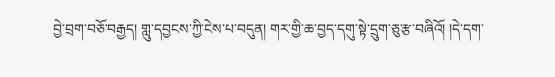བྱེ་བྲག་བཅོ་བརྒྱད། གླུ་དབྱངས་ཀྱི་ངེས་པ་བདུན། གར་གྱི་ཆ་བྱད་དགུ་སྟེ་དྲུག་ཅུ་རྩ་བཞིའོ། །དེ་དག་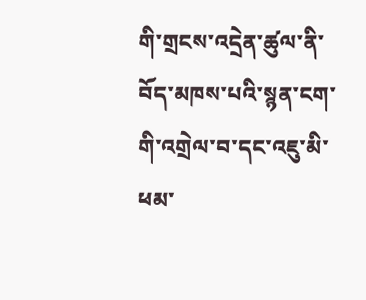གི་གྲངས་འདྲེན་ཚུལ་ནི་བོད་མཁས་པའི་སྙན་ངག་གི་འགྲེལ་བ་དང་འཇུ་མི་ཕམ་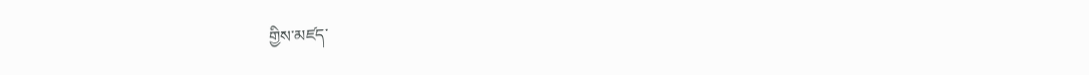གྱིས་མཛད་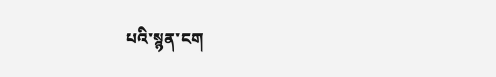པའི་སྙན་ངག